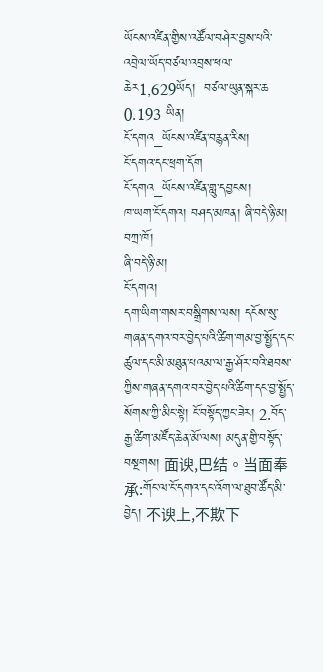ཡོངས་འཛིན་གྱིས་འཚོལ་བཤེར་བྱས་པའི་འབྲེལ་ཡོད་བཙལ་འབྲས་ཕལ་ཆེར1,629ཡོད།  བཙལ་ཡུན་སྐར་ཆ 0.193 ཡིན།
ངོ་དགའ_ཡོངས་འཛིན་བརྙན་རིས།
ངོ་དགའ་དང་ཕྲག་དོག
ངོ་དགའ_ཡོངས་འཛིན་གླུ་དབྱངས།
ཁ་ཡག་ངོ་དགའ། བཤད་མཁན། ཞི་བདེ་ཉི་མ། བཀྲ་ཁོ།
ཞི་བདེ་ཉི་མ།
ངོ་དགའ།
དག་ཡིག་གསར་བསྒྲིགས་ལས། དངོས་སུ་གཞན་དགའ་བར་བྱེད་པའི་ཚིག་གམ་བྱ་སྤྱོད་དང་ཚུལ་དང་མི་མཐུན་པའམ་ལ་རྒྱ་ཤོར་བའི་ཐབས་ཀྱིས་གཞན་དགའ་བར་བྱེད་པའི་ཚིག་དང་བྱ་སྤྱོད་སོགས་ཀྱི་མིང་སྟེ། ངོ་བསྟོད་ཀྱང་ཟེར། 2.བོད་རྒྱ་ཚིག་མཛོད་ཆེན་མོ་ལས། མདུན་གྱི་བསྟོད་བསྔགས། 面谀,巴结。当面奉承:གོང་ལ་ངོ་དགའ་དང་འོག་ལ་ཐུབ་ཚོད་མི་བྱེད། 不谀上,不欺下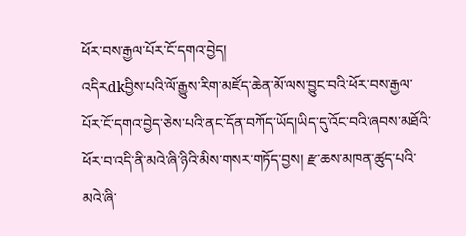ཕོར་བས་རྒྱལ་པོར་ངོ་དགའ་བྱེད།
འདིརdkབྱིས་པའི་ལོ་རྒྱུས་རིག་མཛོད་ཆེན་མོ་ལས་བྱུང་བའི་ཕོར་བས་རྒྱལ་པོར་ངོ་དགའ་བྱེད་ཅེས་པའི་ནང་དོན་བཀོད་ཡོད།ཡིད་དུ་འོང་བའི་ཞབས་མཐོའི་ཕོར་བ་འདི་ནི་མའེ་ཞི་ཉིའི་མིས་གསར་གཏོད་བྱས། རྫ་ཆས་མཁན་ཚུད་པའི་མའེ་ཞི་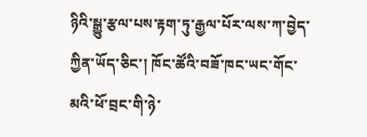ཉིའི་སྒྱུ་རྩལ་པས་རྟག་ཏུ་རྒྱལ་པོར་ལས་ཀ་བྱེད་ཀྱིན་ཡོད་ཅིང་། ཁོང་ཚོའི་བཟོ་ཁང་ཡང་གོང་མའི་ཕོ་བྲང་གི་ཉེ་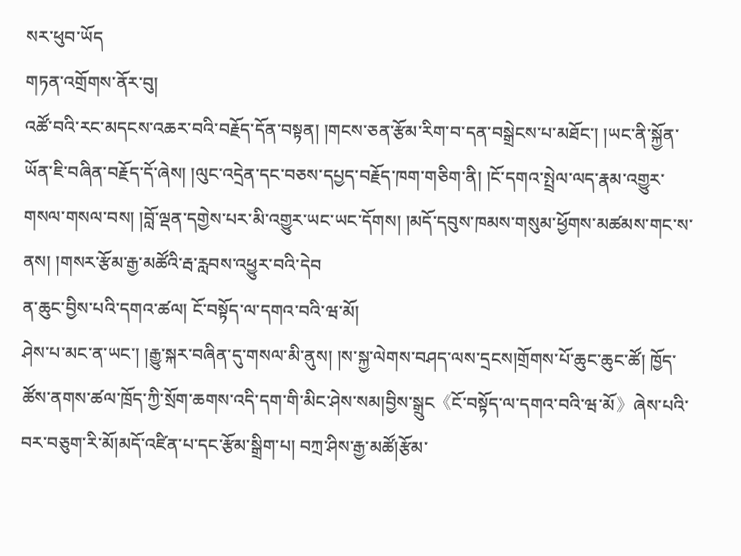སར་ཕུབ་ཡོད
གཏན་འགྲོགས་ནོར་བུ།
འཚོ་བའི་རང་མདངས་འཆར་བའི་བརྗོད་དོན་བསྟན། །གངས་ཅན་རྩོམ་རིག་བ་དན་བསྒྲེངས་པ་མཐོང་། །ཡང་ནི་སྐྱོན་ཡོན་ཇི་བཞིན་བརྗོད་དོ་ཞེས། །ལུང་འདྲེན་དང་བཅས་དཔྱད་བརྗོད་ཁག་གཅིག་ནི། །ངོ་དགའ་སྤྲེལ་ལད་རྣམ་འགྱུར་གསལ་གསལ་བས། །བློ་ལྡན་དགྱེས་པར་མི་འགྱུར་ཡང་ཡང་དོགས། །མདོ་དབུས་ཁམས་གསུམ་ཕྱོགས་མཚམས་གང་ས་ནས། །གསར་རྩོམ་རྒྱ་མཚོའི་རྦ་རླབས་འཕྱུར་བའི་དེབ
ན་ཆུང་བྱིས་པའི་དགའ་ཚལ། ངོ་བསྟོད་ལ་དགའ་བའི་ཝ་མོ།
ཤེས་པ་མང་ན་ཡང་། །རྒྱུ་སྐར་བཞིན་དུ་གསལ་མི་ནུས། །ས་སྐྱ་ལེགས་བཤད་ལས་དྲངས།གྲོགས་པོ་ཆུང་ཆུང་ཚོ། ཁྱོད་ཚོས་ནགས་ཚལ་ཁྲོད་ཀྱི་སྲོག་ཆགས་འདི་དག་གི་མིང་ཤེས་སམ།བྱིས་སྒྲུང《ངོ་བསྟོད་ལ་དགའ་བའི་ཝ་མོ》ཞེས་པའི་བར་བཅུག་རི་མོ།མདོ་འཛིན་པ་དང་རྩོམ་སྒྲིག་པ། བཀྲ་ཤིས་རྒྱ་མཚོ།རྩོམ་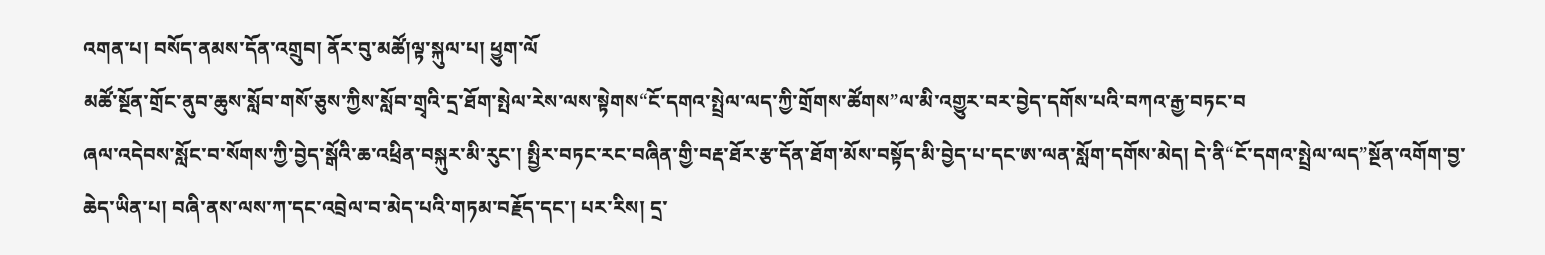འགན་པ། བསོད་ནམས་དོན་འགྲུབ། ནོར་བུ་མཚོ།ལྟ་སྐུལ་པ། ཕྱུག་ལོ
མཚོ་སྔོན་གྲོང་ནུབ་ཆུས་སློབ་གསོ་ཅུས་ཀྱིས་སློབ་གྲྭའི་དྲ་ཐོག་སྤེལ་རེས་ལས་སྟེགས“ངོ་དགའ་སྤྲེལ་ལད་ཀྱི་གྲོགས་ཚོགས”ལ་མི་འགྱུར་བར་བྱེད་དགོས་པའི་བཀའ་རྒྱ་བཏང་བ
ཞལ་འདེབས་སློང་བ་སོགས་ཀྱི་བྱེད་སྒོའི་ཆ་འཕྲིན་བསྐུར་མི་རུང་། སྤྱིར་བཏང་རང་བཞིན་གྱི་བརྡ་ཐོར་རྩ་དོན་ཐོག་མོས་བསྟོད་མི་བྱེད་པ་དང་ཨ་ལན་སློག་དགོས་མེད། དེ་ནི“ངོ་དགའ་སྤྲེལ་ལད”སྔོན་འགོག་བྱ་ཆེད་ཡིན་པ། བཞི་ནས་ལས་ཀ་དང་འབྲེལ་བ་མེད་པའི་གཏམ་བརྗོད་དང་། པར་རིས། དྲ་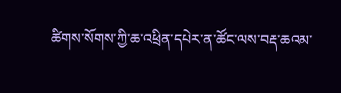ཚིགས་སོགས་ཀྱི་ཆ་འཕྲིན་དཔེར་ན་ཚོང་ལས་བརྡ་ཆའམ་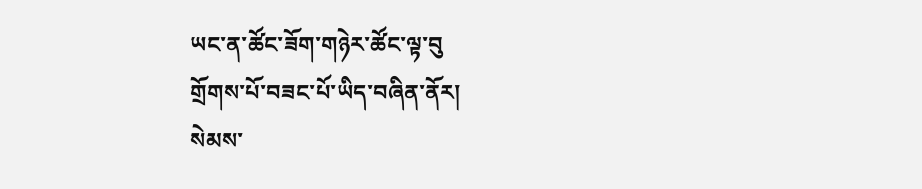ཡང་ན་ཚོང་ཟོག་གཉེར་ཚོང་ལྟ་བུ
གྲོགས་པོ་བཟང་པོ་ཡིད་བཞིན་ནོར།
སེམས་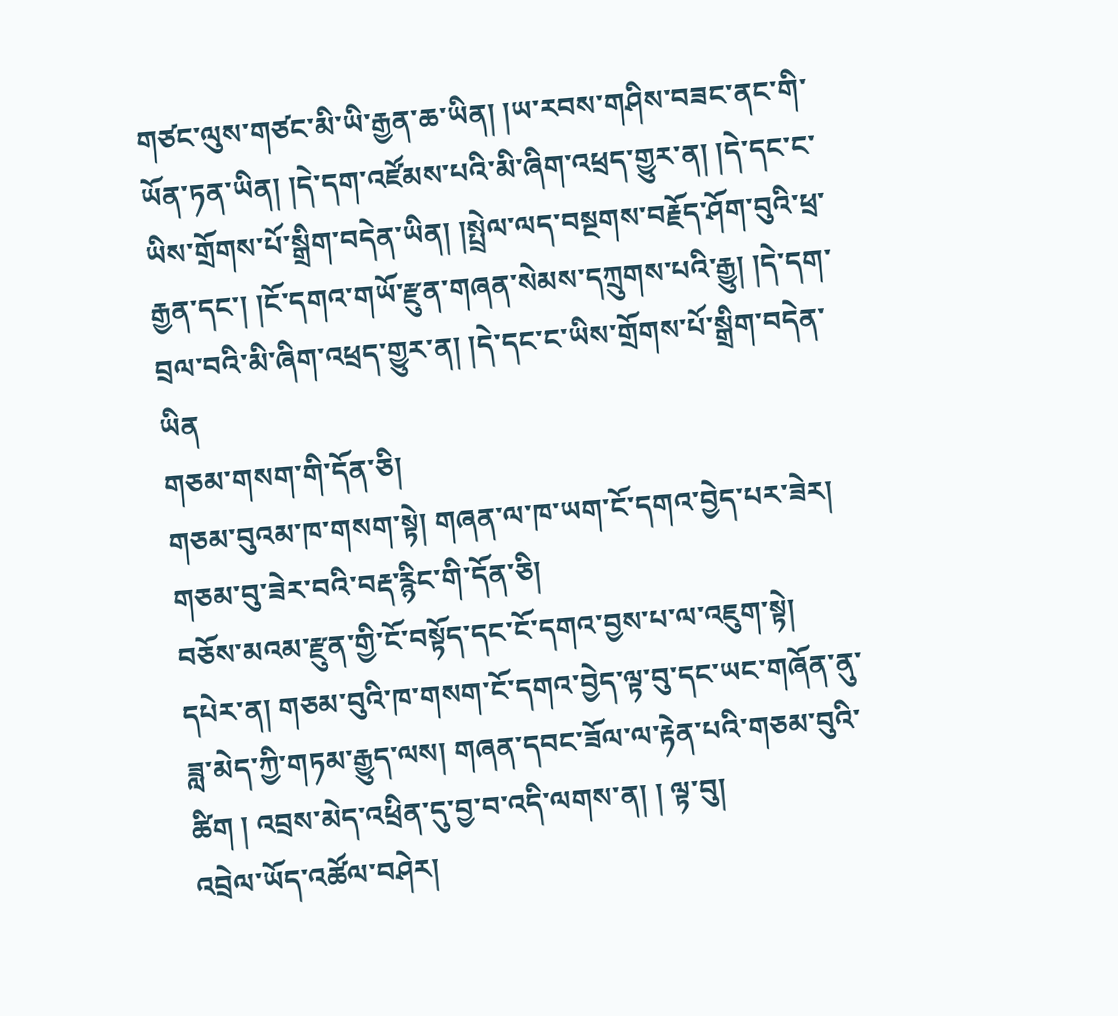གཙང་ལུས་གཙང་མི་ཡི་རྒྱན་ཆ་ཡིན། །ཡ་རབས་གཤིས་བཟང་ནང་གི་ཡོན་ཏན་ཡིན། །དེ་དག་འཛོམས་པའི་མི་ཞིག་འཕྲད་གྱུར་ན། །དེ་དང་ང་ཡིས་གྲོགས་པོ་སྒྲིག་བདེན་ཡིན། །སྤྲེལ་ལད་བསྔགས་བརྗོད་ཤོག་བུའི་ཕྲ་རྒྱན་དང་། །ངོ་དགའ་གཡོ་རྫུན་གཞན་སེམས་དཀྲུགས་པའི་རྒྱུ། །དེ་དག་བྲལ་བའི་མི་ཞིག་འཕྲད་གྱུར་ན། །དེ་དང་ང་ཡིས་གྲོགས་པོ་སྒྲིག་བདེན་ཡིན
གཅམ་གསག་གི་དོན་ཅི།
གཅམ་བུའམ་ཁ་གསག་སྟེ། གཞན་ལ་ཁ་ཡག་ངོ་དགའ་བྱེད་པར་ཟེར།
གཅམ་བུ་ཟེར་བའི་བརྡ་རྙིང་གི་དོན་ཅི།
བཅོས་མའམ་རྫུན་གྱི་ངོ་བསྟོད་དང་ངོ་དགའ་བྱས་པ་ལ་འཇུག་སྟེ། དཔེར་ན། གཅམ་བུའི་ཁ་གསག་ངོ་དགའ་བྱེད་ལྟ་བུ་དང་ཡང་གཞོན་ནུ་ཟླ་མེད་ཀྱི་གཏམ་རྒྱུད་ལས། གཞན་དབང་ཟོལ་ལ་རྟེན་པའི་གཅམ་བུའི་ཚིག ། འབྲས་མེད་འཕྲིན་དུ་བྱ་བ་འདི་ལགས་ན། ། ལྟ་བུ།
འབྲེལ་ཡོད་འཚོལ་བཤེར།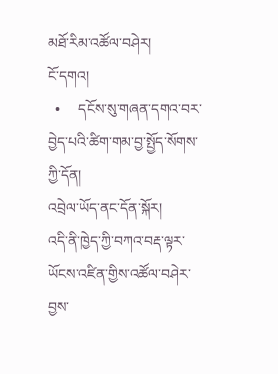མཐོ་རིམ་འཚོལ་བཤེར།
ངོ་དགའ།
  •     དངོས་སུ་གཞན་དགའ་བར་བྱེད་པའི་ཚིག་གམ་བྱ་སྤྱོད་སོགས་ཀྱི་དོན།
འབྲེལ་ཡོད་ནང་དོན་སྐོར།
འདི་ནི་ཁྱེད་ཀྱི་བཀའ་བརྡ་ལྟར་ཡོངས་འཛིན་གྱིས་འཚོལ་བཤེར་བྱས་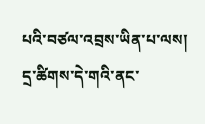པའི་བཙལ་འབྲས་ཡིན་པ་ལས། དྲ་ཚིགས་དེ་གའི་ནང་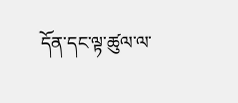དོན་དང་ལྟ་ཚུལ་ལ་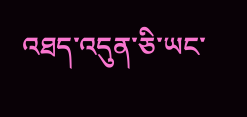འཐད་འདུན་ཅི་ཡང་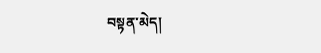བསྟན་མེད།